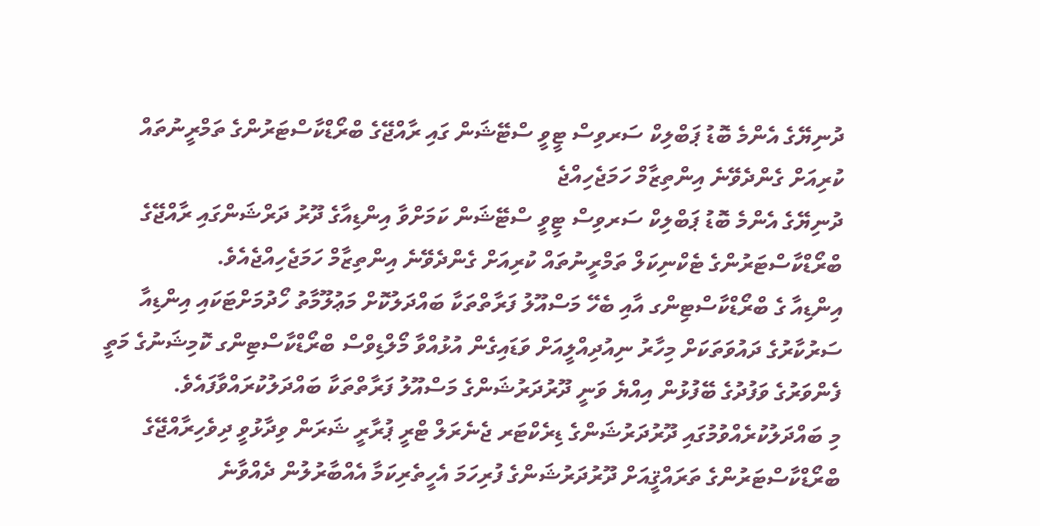ދުނިޔޭގެ އެންމެ ބޮޑު ޕަބްލިކް ސަރވިސް ޓީވީ ސްޓޭޝަން ގައި ރާއްޖޭގެ ބްރޯޑްކާސްޓަރުންގެ ތަމްރީނުތައް ކުރިއަށް ގެންދެވޭނެ އިންތިޒާމް ހަމަޖެހިއްޖެ
ދުނިޔޭގެ އެންމެ ބޮޑު ޕަބްލިކް ސަރވިސް ޓީވީ ސްޓޭޝަން ކަމަށްވާ އިންޑިއާގެ ދޫރު ދަރްޝަންގައި ރާއްޖޭގެ ބްރޯޑްކާސްޓަރުންގެ ޓެކްނިކަލް ތަމްރީނުތައް ކުރިއަށް ގެންދެވޭނެ އިންތިޒާމް ހަމަޖެހިއްޖެއެވެ.
އިންޑިއާ ގެ ބްރޯޑްކާސްޓިންގ އާއި ބެހޭ މަސްއޫލު ފަރާތްތަކާ ބައްދަލުކޮށް މަޢުލޫމާތު ހޯދުމަށްޓަކައި އިންޑިއާ ސަރުކާރުގެ ދައުވަތަކަށް މިހާރު ނިއުދިއްލީއަށް ވަޑައިގެން އުޅުއްވާ މޯލްޑިވްސް ބްރޯޑްކާސްޓިންގ ކޮމިޝަނުގެ މަތީ ފެންވަރުގެ ވަފުދުގެ ބޭފުޅުން އިއްޔެ ވަނީ ދޫރުދަރުޝަންގެ މަސްއޫލު ފަރާތްތަކާ ބައްދަލުކުރައްވާފައެވެ.
މި ބައްދަލުކުރެއްވުމުގައި ދޫރުދަރުޝަންގެ ޑިރެކްޓަރ ޖެނެރަލް ޓްރީ ޕުރާރީ ޝަރަން ވިދާޅުވީ ދިވެހިރާއްޖޭގެ ބްރޯޑްކާސްޓަރުންގެ ތަރައްޤީއަށް ދޫރުދަރުޝަންގެ ފުރިހަމަ އެހީތެރިކަމާ އެއްބާރުލުން ދެއްވާނެ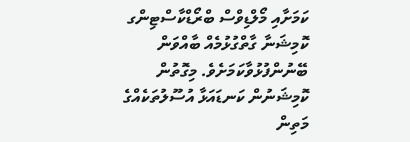ކަމަށާއި މޯލްޑިވްސް ބްރޯޑްކާސްޓިންގ ކޮމިޝަނާ ގާތްގުޅުމެއް ބާއްވަން ބޭނުންފުޅުވާކަމަށެވެ. މިގޮތުން ކޮމިޝަނުން ކަނޑައަޅާ އުސޫލުތަކެއްގެ މަތިން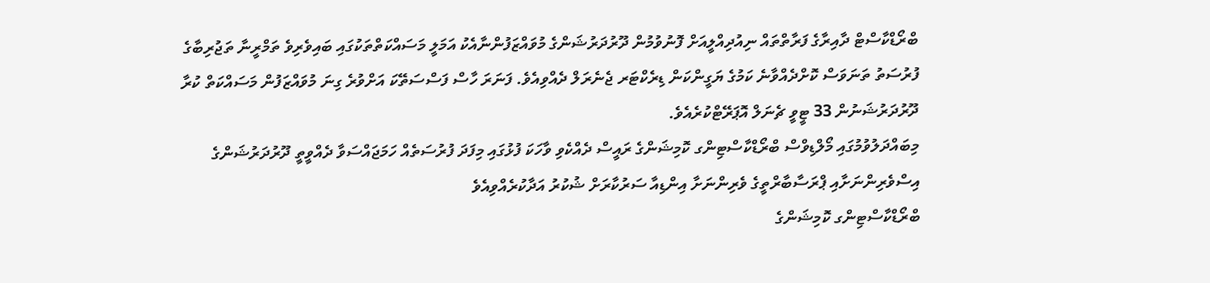ބްރޯޑްކާސްޓް ދާއިރާގެ ފަރާތްތައް ނިއުދިއްލީއަށް ފޮނުވުމުން ދޫރުދަރުޝަންގެ މުވައްޒަފުންނާއެކު އަމަލީ މަސައްކަތްތަކުގައި ބައިވެރިވެ ތަމްރީނާ ތަޖުރިބާގެ ފުރުސަތު ތަނަވަސް ކޮށްދެއްވާނެ ކަމުގެ ޔަގީންކަން ޑިރެކްޓަރ ޖެނެރަލް ދެއްވިއެވެ. ފަނަރަ ހާސް ފަސްސަތޭކަ އަށްވުރެ ގިނަ މުވައްޒަފުން މަސައްކަތް ކުރާ ދޫރުދަރުޝަނުން 33 ޓީވީ ޗެނަލް އޮޕަރޭޓްކުރެއެވެ.
މިބައްދަލުވުމުގައި މޯލްޑިވްސް ބްރޯޑްކާސްޓިންގ ކޮމިޝަންގެ ރައީސް ދެއްކެވި ވާހަކަ ފުޅުގައި މިފަދަ ފުރުސަތެއް ހަމަޖައްސަވާ ދެއްވީތީ ދޫރުދަރުޝަންގެ އިސްވެރިންނަށާއި ޕްރަސާބާރްތީގެ ވެރިންނަށާ އިންޑިއާ ސަރުކާރަށް ޝުކުރު އަދާކުރެއްވިއެވެ
ބްރޯޑްކާސްޓިންގ ކޮމިޝަންގެ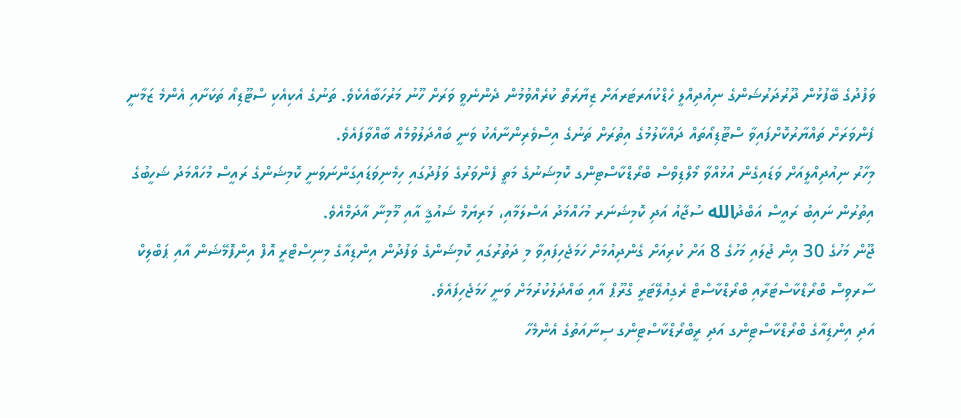ވަފުދުގެ ބޭފުޅުން ދޫރުދަރުޝަންގެ ނިއުދިއްލީ ހެޑްކުއަރޓަރއަށް ޒިޔާރަތް ކުރެއްވުމުން ދެންނެވީ ވަރަށް ހޫނު މަރުހަބާއެކެވެ. ތަނުގެ އެކިއެކި ސްޓޫޑިއޯ ތަކަށާއި އެންމެ ޒަމާނީ ފެންވަރަށް ތައްޔާރުކޮށްފައިވާ ސްޓޫޑިއޯތައް ދައްކާލުމުގެ އިތުރަށް ތަނުގެ އިސްވެރިންނާއެކު ވަނީ ބައްދަލުވުމެއް ބާއްވާފައެވެ.
މިހާރު ނިއުދިއްލީއަށް ވަޑައިގެން އުޅުއްވާ މޯލްޑިވްސް ބްރޯޑްކާސްޓިންގ ކޮމިޝަނުގެ މަތީ ފެންވަރުގެ ވަފުދުގައި ހިމެނިވަޑައިގަންނަވަނީ ކޮމިޝަންގެ ރައީސް މުހައްމަދު ޝަހީބުގެ އިތުރުން ނައިބު ރައީސް އަބްދުالله ސުޖާއު އަދި ކޮމިޝަނަރ މުހައްމަދު އަސްލަމާއި، މަރިޔަމް ޝައުޤީ އާއި މޫމިނާ އާދަމްއެވެ.
ޖޫން މަހުގެ 30 އިން ޖުލައި މަހުގެ 8 އަށް ކުރިއަށް ގެންދިއުމަށް ހަމަޖެހިފައިވާ މި ދަތުރުގައި ކޮމިޝަންގެ ވަފުދުން އިންޑިއާގެ މިނިސްޓްރީ އޮފް އިންފޮމޭޝަން އާއި ޕަބްލިކް ސާރވިސް ބްރޯޑްކާސްޓަރާއި ބްރޯޑްކާސްޓް ރެގިއުލޭޓަރީ ގްރޫޕް އާއި ބައްދަލުކުރުމަށް ވަނީ ހަމަޖެހިފައެވެ.
އަދި އިންޑިއާގެ ބްރޯޑްކާސްޓިންގ އަދި ރީބްރޯޑްކާސްޓިންގ ސިނާއަތުގެ އެންމެހާ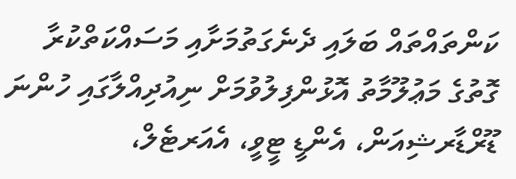ކަންތައްތައް ބަލައި ދެނެގަތުމަށާއި މަސައްކަތްކުރާ ގޮތުގެ މަޢުލޫމާތު އޮޅުންފިލުވުމަށް ނިއުދިއްލާގައި ހުންނަ ޑޫރްޑާރޝިއަން، އެންޑީ ޓީވީ، އެއަރޓެލް،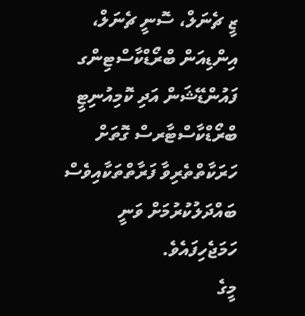ޒީ ޗެނަލް، ސޮނީ ޗެނަލް، އިންޑިއަން ބްރޯޑްކާސްޓިންގ ފައުންޑޭޝަން އަދި ކޮމިއުނިޓީ ބްރޯޑްކާސްޓާރސް ގޮތަށް ހަރަކާތްތެރިވާ ފަރާތްތަކާއިވެސް ބައްދަލުކުރުމަށް ވަނީ ހަމަޖެހިފައެވެ.
މީގެ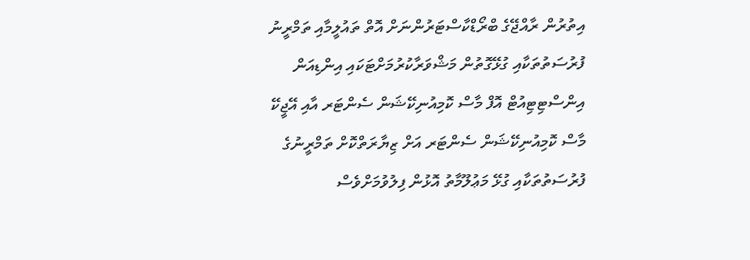އިތުރުން ރާއްޖޭގެ ބްރޯޑްކާސްޓަރުންނަށް އޮތް ތައުލީމާއި ތަމްރީނު ފުރުސަތުތަކާއި ގުޅޭގޮތުން މަޝްވަރާކުރުމަށްޓަކައި އިންޑިއަން އިންސްޓިޓިއުޓް އޮފް މާސް ކޮމިއުނިކޭޝަން ސެންޓަރ އާއި އޭޖީކޭ މާސް ކޮމިއުނިކޭޝަން ސެންޓަރ އަށް ޒިޔާރަތްކޮށް ތަމްރީނުގެ ފުރުސަތުތަކާއި ގުޅޭ މަޢުލޫމާތު އޮޅުން ފިލުވުމަށްވެސް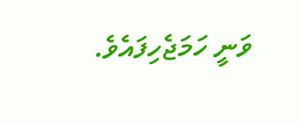ވަނީ ހަމަޖެހިފައެވެ.